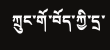ཀྲུང་གོ་བོད་ཀྱི་དྲ་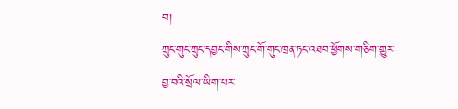བ།
ཀྲུང་གུང་ཀྲུང་དབྱང་གིས་ཀྲུང་གོ་གུང་ཁྲན་ཏང་འཐབ་ཕྱོགས་གཅིག་གྱུར་བྱ་བའི་སྲོལ་ཡིག་པར་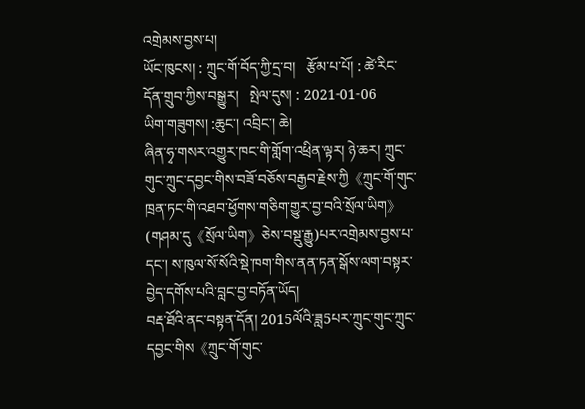འགྲེམས་བྱས་པ།
ཡོང་ཁུངས། : ཀྲུང་གོ་བོད་ཀྱི་དྲ་བ།   རྩོམ་པ་པོ། : ཚེ་རིང་དོན་གྲུབ་ཀྱིས་བསྒྱུར།   སྤེལ་དུས། : 2021-01-06
ཡིག་གཟུགས། :ཆུང་། འབྲིང་། ཆེ།
ཞིན་ཧྭ་གསར་འགྱུར་ཁང་གི་གློག་འཕྲིན་ལྟར། ཉེ་ཆར། ཀྲུང་གུང་ཀྲུང་དབྱང་གིས་བཟོ་བཅོས་བརྒྱབ་རྗེས་ཀྱི《ཀྲུང་གོ་གུང་ཁྲན་ཏང་གི་འཐབ་ཕྱོགས་གཅིག་གྱུར་བྱ་བའི་སྲོལ་ཡིག》(གཤམ་དུ《སྲོལ་ཡིག》ཅེས་བསྡུ་རྒྱུ)པར་འགྲེམས་བྱས་པ་དང་། ས་ཁུལ་སོ་སོའི་སྡེ་ཁག་གིས་ནན་ཏན་སྒོས་ལག་བསྟར་བྱེད་དགོས་པའི་བླང་བྱ་བཏོན་ཡོད།
བརྡ་ཐོའི་ནང་བསྟན་དོན། 2015ལོའི་ཟླ5པར་ཀྲུང་གུང་ཀྲུང་དབྱང་གིས《ཀྲུང་གོ་གུང་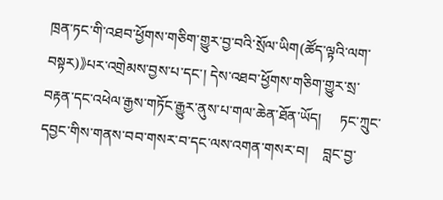ཁྲན་ཏང་གི་འཐབ་ཕྱོགས་གཅིག་གྱུར་བྱ་བའི་སྲོལ་ཡིག(ཚོད་ལྟའི་ལག་བསྟར)》པར་འགྲེམས་བྱས་པ་དང་། དེས་འཐབ་ཕྱོགས་གཅིག་གྱུར་སྲ་བརྟན་དང་འཕེལ་རྒྱས་གཏོང་རྒྱུར་ནུས་པ་གལ་ཆེན་ཐོན་ཡོད།     ཏང་ཀྲུང་དབྱང་གིས་གནས་བབ་གསར་བ་དང་ལས་འགན་གསར་བ།    བླང་བྱ་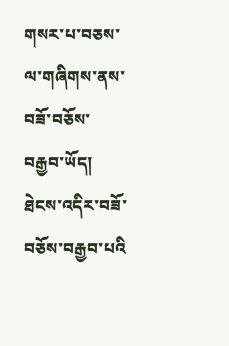གསར་པ་བཅས་ལ་གཞིགས་ནས་བཟོ་བཅོས་བརྒྱབ་ཡོད།     ཐེངས་འདིར་བཟོ་བཅོས་བརྒྱབ་པའི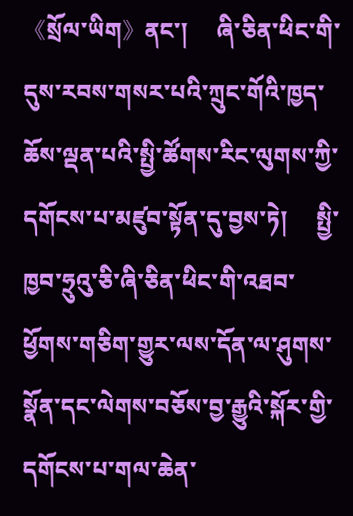《སྲོལ་ཡིག》ནང་།     ཞི་ཅིན་ཕིང་གི་དུས་རབས་གསར་པའི་ཀྲུང་གོའི་ཁྱད་ཆོས་ལྡན་པའི་སྤྱི་ཚོགས་རིང་ལུགས་ཀྱི་དགོངས་པ་མཛུབ་སྟོན་དུ་བྱས་ཏེ།     སྤྱི་ཁྱབ་ཧྲུའུ་ཅི་ཞི་ཅིན་ཕིང་གི་འཐབ་ཕྱོགས་གཅིག་གྱུར་ལས་དོན་ལ་ཤུགས་སྣོན་དང་ལེགས་བཅོས་བྱ་རྒྱུའི་སྐོར་གྱི་དགོངས་པ་གལ་ཆེན་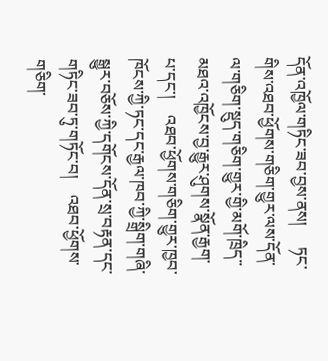དོན་འཁྱོལ་གཏིང་ཟབ་བྱས་ནས།     ཏང་གིས་འཐབ་ཕྱོགས་གཅིག་གྱུར་ལས་དོན་ལ་གཅིག་སྡུད་གཅིག་གྱུར་གྱི་མགོ་ཁྲིད་་མཐའ་འཁྱོངས་བྱ་རྒྱུར་ཤུགས་སྣོན་རྒྱག་པ་དང་།    འཐབ་ཕྱོགས་གཅིག་གྱུར་ཁྱབ་ཁོངས་ཀྱི་ཏང་དང་རྒྱལ་ཁབ་ཀྱི་སྒྲིག་གཞི་སྒྱུར་བཅོས་ཀྱི་དགོངས་དོན་སྲ་བརྟན་དང་གཏིང་ཟབ་ཏུ་གཏོང་བ།    འཐབ་ཕྱོགས་གཅིག་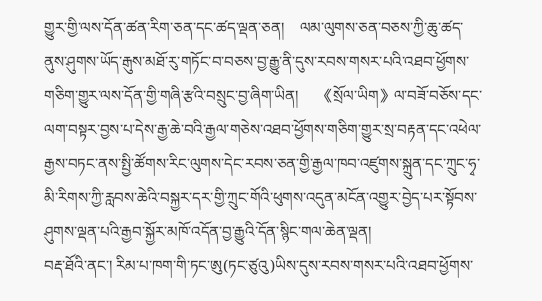གྱུར་གྱི་ལས་དོན་ཚན་རིག་ཅན་དང་ཚད་ལྡན་ཅན།    ལམ་ལུགས་ཅན་བཅས་ཀྱི་ཆུ་ཚད་ནུས་ཤུགས་ཡོད་རྒུས་མཐོ་རུ་གཏོང་བ་བཅས་བྱ་རྒྱུ་ནི་དུས་རབས་གསར་པའི་འཐབ་ཕྱོགས་གཅིག་གྱུར་ལས་དོན་གྱི་གཞི་རྩའི་བསྲུང་བྱ་ཞིག་ཡིན།     《སྲོལ་ཡིག》ལ་བཟོ་བཅོས་དང་ལག་བསྟར་བྱས་པ་དེས་རྒྱ་ཆེ་བའི་རྒྱལ་གཅེས་འཐབ་ཕྱོགས་གཅིག་གྱུར་སྲ་བརྟན་དང་འཕེལ་རྒྱས་བཏང་ནས་སྤྱི་ཚོགས་རིང་ལུགས་དེང་རབས་ཅན་གྱི་རྒྱལ་ཁབ་འཛུགས་སྐྲུན་དང་ཀྲུང་ཧྭ་མི་རིགས་ཀྱི་རླབས་ཆེའི་བསྐྱར་དར་གྱི་ཀྲུང་གོའི་ཕུགས་འདུན་མངོན་འགྱུར་བྱེད་པར་སྟོབས་ཤུགས་ལྡན་པའི་རྒྱབ་སྐྱོར་མཁོ་འདོན་བྱ་རྒྱུའི་དོན་སྙིང་གལ་ཆེན་ལྡན།
བརྡ་ཐོའི་ནང་། རིམ་པ་ཁག་གི་ཏང་ཨུ(ཏང་ཙུའུ)ཡིས་དུས་རབས་གསར་པའི་འཐབ་ཕྱོགས་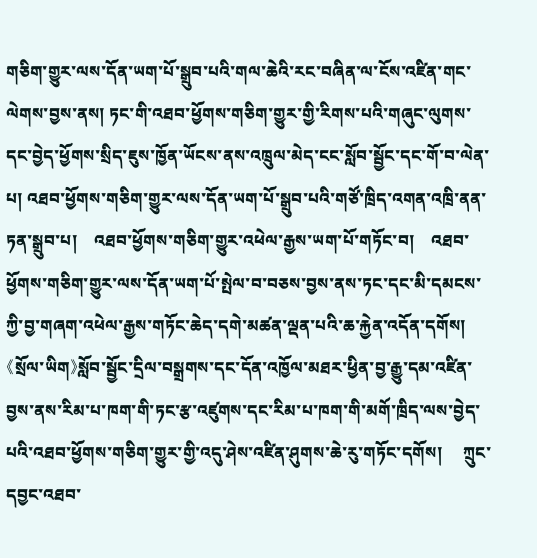གཅིག་གྱུར་ལས་དོན་ཡག་པོ་སྒྲུབ་པའི་གལ་ཆེའི་རང་བཞིན་ལ་ངོས་འཛིན་གང་ལེགས་བྱས་ནས། ཏང་གི་འཐབ་ཕྱོགས་གཅིག་གྱུར་གྱི་རིགས་པའི་གཞུང་ལུགས་དང་བྱེད་ཕྱོགས་སྲིད་ཇུས་ཁྱོན་ཡོངས་ནས་འཁྲུལ་མེད་ངང་སློབ་སྦྱོང་དང་གོ་བ་ལེན་པ། འཐབ་ཕྱོགས་གཅིག་གྱུར་ལས་དོན་ཡག་པོ་སྒྲུབ་པའི་གཙོ་ཁྲིད་འགན་འཁྲི་ནན་ཏན་སྒྲུབ་པ།    འཐབ་ཕྱོགས་གཅིག་གྱུར་འཕེལ་རྒྱས་ཡག་པོ་གཏོང་བ།    འཐབ་ཕྱོགས་གཅིག་གྱུར་ལས་དོན་ཡག་པོ་སྤེལ་བ་བཅས་བྱས་ནས་ཏང་དང་མི་དམངས་ཀྱི་བྱ་གཞག་འཕེལ་རྒྱས་གཏོང་ཆེད་དགེ་མཚན་ལྡན་པའི་ཆ་རྐྱེན་འདོན་དགོས། 《སྲོལ་ཡིག》སློབ་སྦྱོང་དྲིལ་བསྒྲགས་དང་དོན་འཁྱོལ་མཐར་ཕྱིན་བྱ་རྒྱུ་དམ་འཛིན་བྱས་ནས་རིམ་པ་ཁག་གི་ཏང་རྩ་འཛུགས་དང་རིམ་པ་ཁག་གི་མགོ་ཁྲིད་ལས་བྱེད་པའི་འཐབ་ཕྱོགས་གཅིག་གྱུར་གྱི་འདུ་ཤེས་འཛིན་ཤུགས་ཆེ་རུ་གཏོང་དགོས།     ཀྲུང་དབྱང་འཐབ་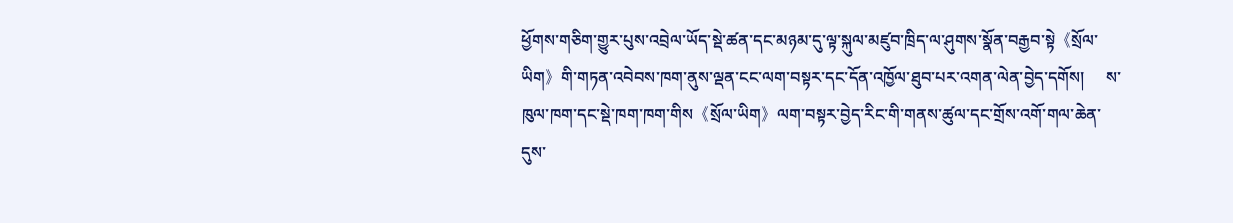ཕྱོགས་གཅིག་གྱུར་པུས་འབྲེལ་ཡོད་སྡེ་ཚན་དང་མཉམ་དུ་ལྟ་སྐུལ་མཛུབ་ཁྲིད་ལ་ཤུགས་སྣོན་བརྒྱབ་སྟེ《སྲོལ་ཡིག》གི་གཏན་འབེབས་ཁག་ནུས་ལྡན་ངང་ལག་བསྟར་དང་དོན་འཁྱོལ་ཐུབ་པར་འགན་ལེན་བྱེད་དགོས།     ས་ཁུལ་ཁག་དང་སྡེ་ཁག་ཁག་གིས《སྲོལ་ཡིག》ལག་བསྟར་བྱེད་རིང་གི་གནས་ཚུལ་དང་གྲོས་འགོ་གལ་ཆེན་དུས་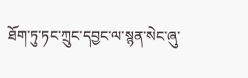ཐོག་ཏུ་ཏང་ཀྲུང་དབྱང་ལ་སྙན་སེང་ཞུ་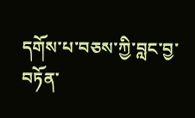དགོས་པ་བཅས་ཀྱི་བླང་བྱ་བཏོན་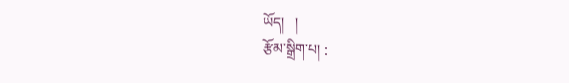ཡོད།   །
རྩོམ་སྒྲིག་པ། :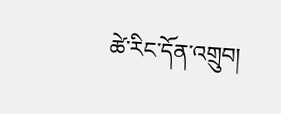ཚེ་རིང་དོན་འགྲུབ།